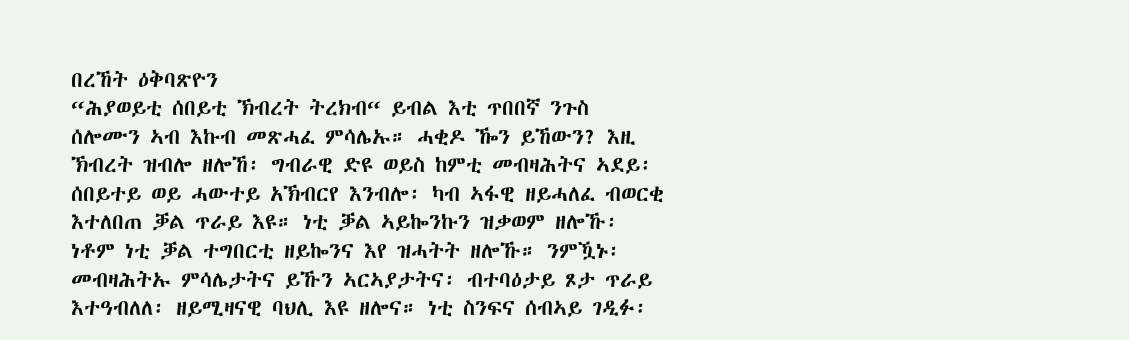በረኸት ዕቅባጽዮን
“ሕያወይቲ ሰበይቲ ኽብረት ትረክብ“ ይብል እቲ ጥበበኛ ንጉስ ሰሎሙን ኣብ እኩብ መጽሓፈ ምሳሌኡ። ሓቂዶ ዀን ይኸውን? እዚ ኽብረት ዝብሎ ዘሎኸ፡ ግብራዊ ድዩ ወይስ ከምቲ መብዛሕትና ኣደይ፡ ሰበይተይ ወይ ሓውተይ አኽብርየ እንብሎ፡ ካብ ኣፋዊ ዘይሓለፈ ብወርቂ እተለበጠ ቓል ጥራይ እዩ። ነቲ ቓል ኣይኰንኩን ዝቃወም ዘሎኹ፡ ነቶም ነቲ ቓል ተግበርቲ ዘይኰንና እየ ዝሓትት ዘሎኹ። ንምዃኑ፡ መብዛሕትኡ ምሳሌታትና ይኹን ኣርኣያታትና፡ ብተባዕታይ ጾታ ጥራይ እተዓብለለ፡ ዘይሚዛናዊ ባህሊ እዩ ዘሎና። ነቲ ስንፍና ሰብኣይ ገዲፉ፡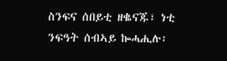ስንፍና ሰበይቲ ዘቈናጁ፣ ነቲ ንፍዓት ሰብኣይ ኰሓሒሉ፡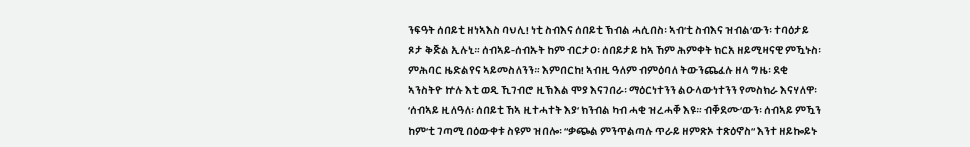ንፍዓት ሰበይቲ ዘነኣእስ ባህሊ! ነቲ ስብእና ሰበይቲ ኽብል ሓሲበስ፡ ኣብ‘ቲ ስብእና ዝብል‘ውን፡ ተባዕታይ ጾታ ቅጅል ኢሉኒ። ሰብኣይ-ሰብኡት ከም ብርታዐ፡ ሰበይታይ ከኣ ኸም ሕምቀት ክርአ ዘይሚዛናዊ ምዃኑስ፡ ምሕባር ዜድልየና ኣይመስለንን። እምበርከ! ኣብዚ ዓለም ብምዕባለ ትውንጨፈሉ ዘላ ግዜ፡ ደቂ ኣንስትዮ ኵሉ እቲ ወዲ ኺገብሮ ዚኽእል ሞያ እናገበራ፡ ማዕርነተንን ልዑላውነተንን የመስክራ እናሃለዋ፡ ‘ሰብኣይ ዚለዓለ፡ ሰበይቲ ኸኣ ዚተሓተት እያ‘ ክንብል ካብ ሓቂ ዝረሓቐ እዩ። ብቐደሙ‘ውን፡ ሰብኣይ ምዃን ከም‘ቲ ገጣሚ በዕውቀቱ ስዩም ዝበሎ፡ “ቃጭል ምንጥልጣሉ ጥራይ ዘምጽኦ ተጽዕኖስ“ እንተ ዘይኰይኑ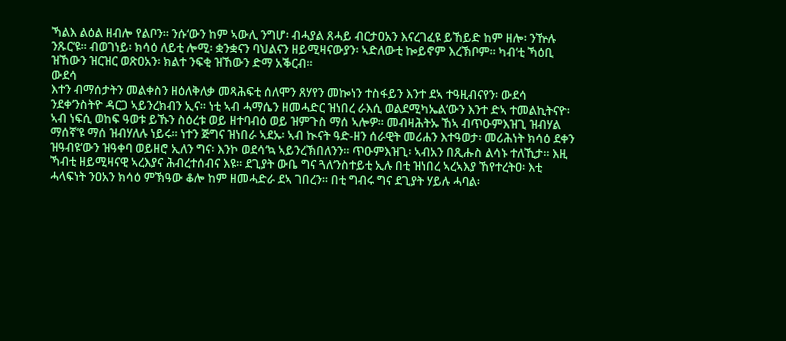ኻልእ ልዕል ዘብሎ የልቦን። ንሱ‘ውን ከም ኣውሊ ንግሆ፡ ብሓያል ጸሓይ ብርታዐአን እናረገፈዩ ይኸይድ ከም ዘሎ፡ ንዅሉ ንጹር‘ዩ። ብወገነይ፡ ክሳዕ ለይቲ ሎሚ፡ ቋንቋናን ባህልናን ዘይሚዛናውያን፡ ኣድለውቲ ኰይኖም እረኽቦም። ካብ‘ቲ ኻዕቢ ዝኸውን ዝርዝር ወጽዐአን፡ ክልተ ንፍቂ ዝኸውን ድማ አቕርብ።
ውደሳ
እተን ብማሰታትን መልቀስን ዘዕለቅለቃ መጻሕፍቲ ሰለሞን ጸሃየን መኰነን ተስፋይን እንተ ደኣ ተዓዚብናየን፡ ውደሳ ንደቀ‘ንስትዮ ዳርጋ ኣይንረክብን ኢና። ነቲ ኣብ ሓማሴን ዘመሓድር ዝነበረ ራእሲ ወልደሚካኤል‘ውን እንተ ድኣ ተመልኪትናዮ፡ ኣብ ነፍሲ ወከፍ ዓወቱ ይኹን ስዕረቱ ወይ ዘተባብዕ ወይ ዝምጉስ ማሰ ኣሎዎ። መብዛሕትኡ ኸኣ ብጥዑምእዝጊ ዝብሃል ማሰኛ‘ዩ ማሰ ዝብሃለሉ ነይሩ። ነተን ጅግና ዝነበራ ኣደኡ፡ ኣብ ኲናት ዓድ-ዘን ሰራዊት መሪሐን እተዓወታ፡ መሪሕነት ክሳዕ ደቀን ዝዓብዩ‘ውን ዝዓቀባ ወይዘሮ ኢለን ግና፡ እንኮ ወደሳ‘ኳ ኣይንረኽበለንን። ጥዑምእዝጊ፡ ኣብአን በጺሑስ ልሳኑ ተለኺታ። እዚ ኻብቲ ዘይሚዛናዊ ኣረእያና ሕብረተሰብና እዩ። ደጊያት ውቤ ግና ጓለ‘ንስተይቲ ኢሉ በቲ ዝነበረ ኣረኣእያ ኸየተረትዐ፡ እቲ ሓላፍነት ንዐአን ክሳዕ ምኽዓው ቆሎ ከም ዘመሓድራ ደኣ ገበረን። በቲ ግብሩ ግና ደጊያት ሃይሉ ሓባል፡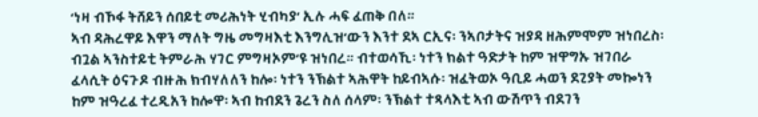‘ነዛ ብኾፋ ትሸይን ሰበይቲ መሪሕነት ሂብካያ‘ ኢሉ ሓፍ ፈጠቅ በለ።
ኣብ ዳሕረዋይ እዋን ማለት ግዜ መግዛእቲ እንግሊዝ‘ውን እንተ ደኣ ርኢና፡ ንኣቦታትና ዝያዳ ዘሕምሞም ዝነበረስ፡ ብጓል ኣንስተይቲ ትምራሕ ሃገር ምግዛኦም‘ዩ ዝነበረ። ብተወሳኺ፡ ነተን ክልተ ዓድታት ከም ዝዋግኡ ዝገበራ ፈላሲት ዕናጉዶ ብዙሕ ክብሃለለን ከሎ፡ ነተን ንኽልተ ኣሕዋት ከይብኣሱ፡ ዝፈትወኦ ዓቢይ ሓወን ደጊያት መኰነን ከም ዝዓረፈ ተረዲአን ከሎዋ፡ ኣብ ከብደን ጌረን ስለ ሰላም፡ ንኽልተ ተጻላእቲ ኣብ ውሽጥን ብደገን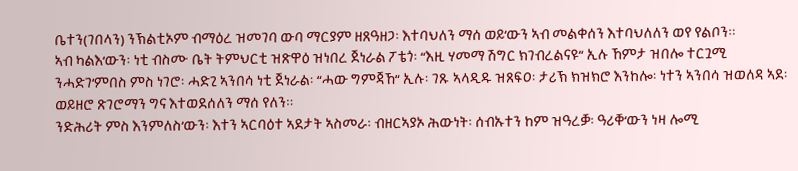ቤተን(ገበላን) ንኽልቲኦም ብማዕረ ዝመገባ ውባ ማርያም ዘጸዓዘጋ፡ እተባህለን ማሰ ወይ‘ውን ኣብ መልቀሰን እተባህለለን ወየ የልቦን።
ኣብ ካልእ‘ውን፡ ነቲ ብስሙ ቤት ትምህርቲ ዝጽዋዕ ዝነበረ ጀነራል ፖቴጎ፡ “እዚ ሃመማ ሽግር ክገብረልናዩ“ ኢሉ ኸምታ ዝበሎ ተርጓሚ ንሓድገ‘ምበስ ምስ ነገሮ፡ ሓድጊ ኣንበሳ ነቲ ጀነራል፡ “ሓው ግምጃኸ“ ኢሉ፡ ገጹ ኣላዲዱ ዝጸፍዐ፡ ታሪኽ ክዝክሮ እንከሎ፡ ነተን ኣንበሳ ዝወለዳ ኣደ፡ ወይዘሮ ጽገሮማን ግና እተወደሰለን ማሰ የለን።
ንድሕሪት ምስ እንምለስ‘ውን፡ እተን ኣርባዕተ ኣደታት ኣስመራ፡ ብዘርኣያኦ ሕውነት፡ ሰብኡተን ከም ዝዓረቓ፡ ዓሪቐ‘ውን ነዛ ሎሚ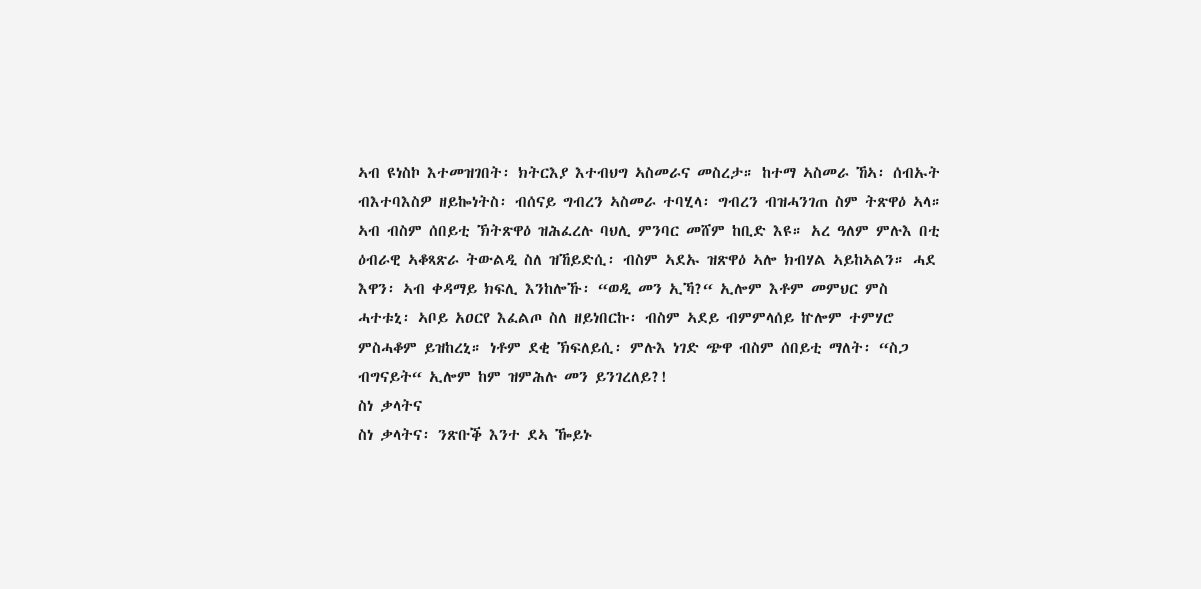ኣብ ዩነስኮ እተመዝገበት፡ ክትርእያ እተብህግ ኣስመራና መስረታ። ከተማ ኣስመራ ኸኣ፡ ሰብኡት ብእተባእስዎ ዘይኰነትስ፡ ብሰናይ ግብረን ኣስመራ ተባሂላ፡ ግብረን ብዝሓንገጠ ስም ትጽዋዕ ኣላ።
ኣብ ብስም ሰበይቲ ኽትጽዋዕ ዝሕፈረሉ ባህሊ ምንባር መሸም ከቢድ እዩ። አረ ዓለም ምሉእ በቲ ዕብራዊ ኣቆጻጽራ ትውልዲ ስለ ዝኸይድሲ፡ ብስም ኣደኡ ዝጽዋዕ ኣሎ ክብሃል ኣይከኣልን። ሓደ እዋን፡ ኣብ ቀዳማይ ክፍሊ እንከሎኹ፡ “ወዲ መን ኢኻ?“ ኢሎም እቶም መምህር ምስ ሓተቱኒ፡ ኣቦይ አዐርየ እፈልጦ ስለ ዘይነበርኩ፡ ብስም ኣደይ ብምምላሰይ ኵሎም ተምሃሮ ምስሓቆም ይዝከረኒ። ነቶም ደቂ ኽፍለይሲ፡ ምሉእ ነገድ ጭዋ ብስም ሰበይቲ ማለት፡ “ስጋ ብግናይት“ ኢሎም ከም ዝምሕሉ መን ይንገረለይ?!
ስነ ቃላትና
ስነ ቃላትና፡ ንጽቡቕ እንተ ደኣ ዀይኑ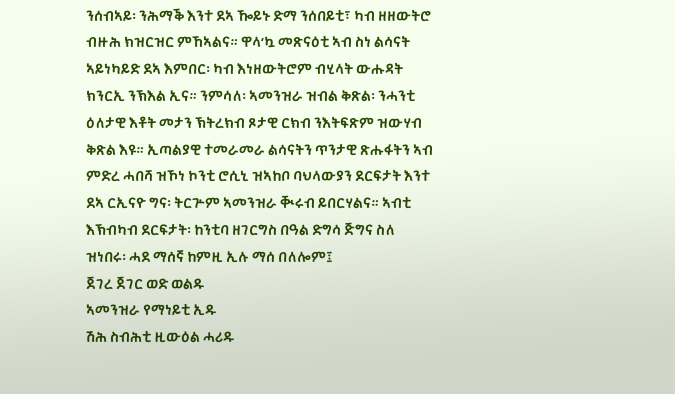ንሰብኣይ፡ ንሕማቕ እንተ ደኣ ዀይኑ ድማ ንሰበይቲ፣ ካብ ዘዘውትሮ ብዙሕ ክዝርዝር ምኸኣልና። ዋላ‘ኳ መጽናዕቲ ኣብ ስነ ልሳናት ኣይነካይድ ደኣ እምበር፡ ካብ እነዘውትሮም ብሂላት ውሑዳት ክንርኢ ንኽእል ኢና። ንምሳለ፡ ኣመንዝራ ዝብል ቅጽል፡ ንሓንቲ ዕለታዊ እቶት መታን ኽትረክብ ጾታዊ ርክብ ንእትፍጽም ዝውሃብ ቅጽል እዩ። ኢጣልያዊ ተመራመራ ልሳናትን ጥንታዊ ጽሑፋትን ኣብ ምድረ ሓበሻ ዝኾነ ኮንቲ ሮሲኒ ዝኣከቦ ባህላውያን ደርፍታት እንተ ደኣ ርኢናዮ ግና፡ ትርጕም ኣመንዝራ ቚሩብ ይበርሃልና። ኣብቲ እኽብካብ ደርፍታት፡ ከንቲባ ዘገርግስ በዓል ድግሳ ጅግና ስለ ዝነበሩ፡ ሓደ ማሰኛ ከምዚ ኢሉ ማሰ በለሎም፤
ጀገረ ጀገር ወድ ወልዱ
ኣመንዝራ የማነይቲ ኢዱ
ሽሕ ስብሕቲ ዚውዕል ሓሪዱ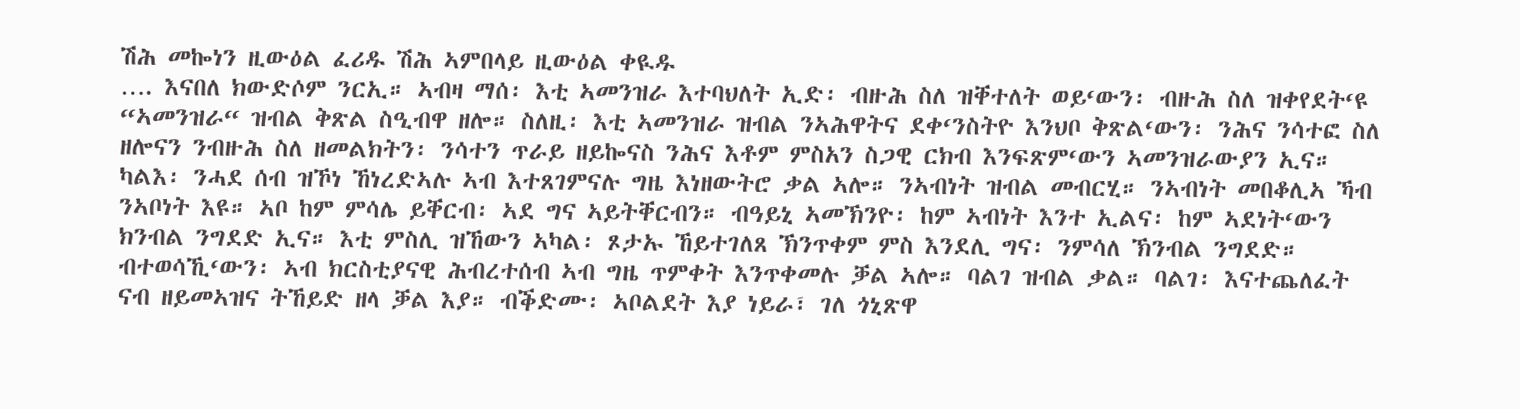ሽሕ መኰነን ዚውዕል ፈሪዱ ሽሕ ኣምበላይ ዚውዕል ቀዪዱ
…. እናበለ ክውድሶም ንርኢ። ኣብዛ ማሰ፡ እቲ ኣመንዝራ እተባህለት ኢድ፡ ብዙሕ ስለ ዝቐተለት ወይ‘ውን፡ ብዙሕ ስለ ዝቀየደት‘ዩ “ኣመንዝራ“ ዝብል ቅጽል ስዒብዋ ዘሎ። ስለዚ፡ እቲ ኣመንዝራ ዝብል ንኣሕዋትና ደቀ‘ንስትዮ እንህቦ ቅጽል‘ውን፡ ንሕና ንሳተፎ ስለ ዘሎናን ንብዙሕ ስለ ዘመልክትን፡ ንሳተን ጥራይ ዘይኰናስ ንሕና እቶም ምስአን ስጋዊ ርክብ እንፍጽም‘ውን ኣመንዝራውያን ኢና።
ካልእ፡ ንሓደ ሰብ ዝኾነ ኸነረድኣሉ ኣብ እተጸገምናሉ ግዜ እነዘውትሮ ቃል ኣሎ። ንኣብነት ዝብል መብርሂ። ንኣብነት መበቆሊኣ ኻብ ንኣቦነት እዩ። ኣቦ ከም ምሳሌ ይቐርብ፡ ኣደ ግና ኣይትቐርብን። ብዓይኒ ኣመኽንዮ፡ ከም ኣብነት እንተ ኢልና፡ ከም ኣደነት‘ውን ክንብል ንግደድ ኢና። እቲ ምስሊ ዝኸውን ኣካል፡ ጾታኡ ኸይተገለጸ ኽንጥቀም ምስ እንደሊ ግና፡ ንምሳለ ኽንብል ንግደድ።
ብተወሳኺ‘ውን፡ ኣብ ክርስቲያናዊ ሕብረተሰብ ኣብ ግዜ ጥምቀት እንጥቀመሉ ቓል ኣሎ። ባልገ ዝብል ቃል። ባልገ፡ እናተጨለፈት ናብ ዘይመኣዝና ትኸይድ ዘላ ቓል እያ። ብቕድሙ፡ ኣቦልደት እያ ነይራ፣ ገለ ጎኒጽዋ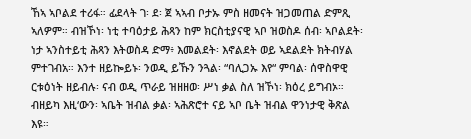ኸኣ ኣቦልደ ተሪፋ። ፊደላት ገ፡ ደ፡ ጀ ኣኣብ ቦታኡ ምስ ዘመናት ዝጋመጠል ድምጺ ኣለዎም። ብዝኾነ፡ ነቲ ተባዕታይ ሕጻን ከም ክርስቲያናዊ ኣቦ ዝወስዶ ሰብ፡ ኣቦልደት፡ ነታ ኣንስተይቲ ሕጻን እትወስዳ ድማ፥ እመልደት፡ እኖልደት ወይ ኣደልደት ክትብሃል ምተገብአ። እንተ ዘይኰይኑ፡ ንወዲ ይኹን ንጓል፡ “ባሊጋኡ እየ“ ምባል፡ ሰዋስዋዊ ርቱዕነት ዘይብሉ፡ ናብ ወዲ ጥራይ ዝዘዘወ፡ ሥነ ቃል ስለ ዝኾነ፡ ክዕረ ይግብኦ።
ብዘይካ እዚ‘ውን፡ ኣቤት ዝብል ቃል፡ ኣሕጽሮተ ናይ ኣቦ ቤት ዝብል ዋንነታዊ ቅጽል እዩ።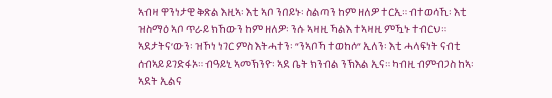ኣብዛ ዋንነታዊ ቅጽል እዚኣ፡ እቲ ኣቦ ንበይኑ፡ ስልጣን ከም ዘለዎ ተርኢ። ብተወሳኺ፡ እቲ ዝስማዕ ኣቦ ጥራይ ክኸውን ከም ዘለዎ፡ ንሱ ኣዛዚ ኻልእ ተኣዛዚ ምዃኑ ተብርህ። ኣደታትና‘ውን፡ ዝኾነ ነገር ምስ እትሓተን፡ “ንኣቦኻ ተወከሶ“ ኢለን፡ እቲ ሓላፍነት ናብቲ ሰብኣይ ይገድፋኦ። ብዓይኒ ኣመኽንዮ፡ ኣደ ቤት ክንብል ንኽእል ኢና። ካብዚ ብምብጋስ ከኣ፡ ኣደት ኢልና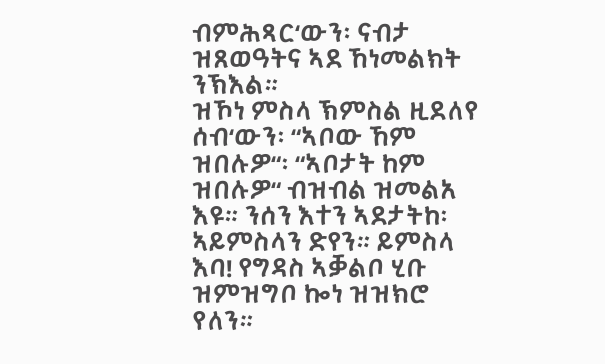ብምሕጻር‘ውን፡ ናብታ ዝጸወዓትና ኣደ ኸነመልክት ንኽእል።
ዝኾነ ምስላ ኽምስል ዚደለየ ሰብ‘ውን፡ “ኣቦው ኸም ዝበሉዎ“፡ “ኣቦታት ከም ዝበሉዎ“ ብዝብል ዝመልአ እዩ። ንሰን እተን ኣደታትከ፡ ኣይምስላን ድየን። ይምስላ እባ! የግዳስ ኣቓልቦ ሂቡ ዝምዝግቦ ኰነ ዝዝክሮ የለን።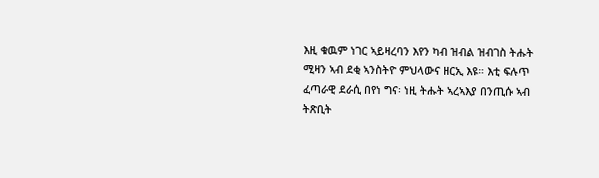እዚ ቁዉም ነገር ኣይዛረባን እየን ካብ ዝብል ዝብገስ ትሑት ሚዛን ኣብ ደቂ ኣንስትዮ ምህላውና ዘርኢ እዩ። እቲ ፍሉጥ ፈጣራዊ ደራሲ በየነ ግና፡ ነዚ ትሑት ኣረኣእያ በንጢሱ ኣብ ትጽቢት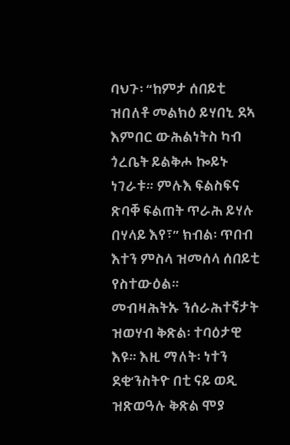ባህጉ፡ “ከምታ ሰበይቲ ዝበለቶ መልክዕ ይሃበኒ ደኣ እምበር ውሕልነትስ ካብ ጎረቤት ይልቅሖ ኰይኑ ነገራቱ። ምሉእ ፍልስፍና ጽባቐ ፍልጠት ጥራሕ ይሃሉ በሃላይ እየ፣” ክብል፡ ጥበብ እተን ምስላ ዝመሰላ ሰበይቲ የስተውዕል።
መብዛሕትኡ ንሰራሕተኛታት ዝወሃብ ቅጽል፡ ተባዕታዊ እዩ። እዚ ማለት፡ ነተን ደቂ‘ንስትዮ በቲ ናይ ወዲ ዝጽወዓሉ ቅጽል ሞያ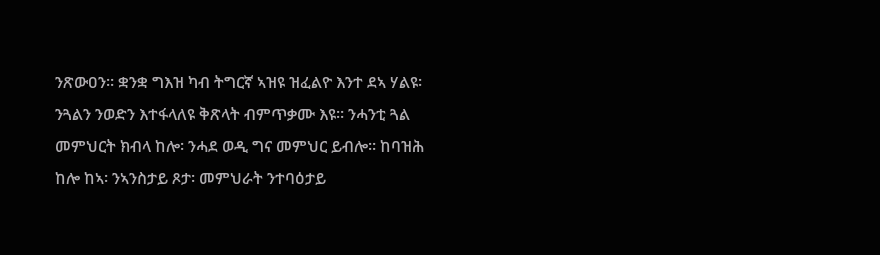ንጽውዐን። ቋንቋ ግእዝ ካብ ትግርኛ ኣዝዩ ዝፈልዮ እንተ ደኣ ሃልዩ፡ ንጓልን ንወድን እተፋላለዩ ቅጽላት ብምጥቃሙ እዩ። ንሓንቲ ጓል መምህርት ክብላ ከሎ፡ ንሓደ ወዲ ግና መምህር ይብሎ። ከባዝሕ ከሎ ከኣ፡ ንኣንስታይ ጾታ፡ መምህራት ንተባዕታይ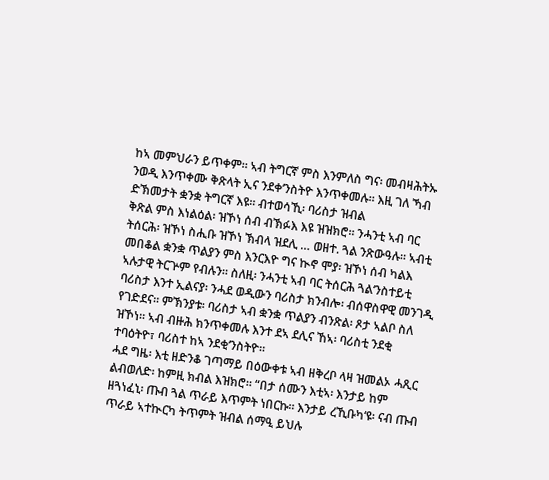ከኣ መምህራን ይጥቀም። ኣብ ትግርኛ ምስ እንምለስ ግና፡ መብዛሕትኡ ንወዲ እንጥቀሙ ቅጽላት ኢና ንደቀ‘ንስትዮ እንጥቀመሉ። እዚ ገለ ኻብ ድኽመታት ቋንቋ ትግርኛ እዩ። ብተወሳኺ፡ ባሪስታ ዝብል
ቅጽል ምስ እነልዕል፡ ዝኾነ ሰብ ብኽፉእ እዩ ዝዝክሮ። ንሓንቲ ኣብ ባር ትሰርሕ፡ ዝኾነ ስሒቡ ዝኾነ ኽብላ ዝደሊ … ወዘተ. ጓል ንጽውዓሉ። ኣብቲ መበቆል ቋንቋ ጥልያን ምስ እንርእዮ ግና ኲኖ ሞያ፡ ዝኾነ ሰብ ካልእ ኣሉታዊ ትርጕም የብሉን። ስለዚ፡ ንሓንቲ ኣብ ባር ትሰርሕ ጓል‘ንስተይቲ ባሪስታ እንተ ኢልናያ፡ ንሓደ ወዲውን ባሪስታ ክንብሎ፡ ብሰዋስዋዊ መንገዲ የገድደና። ምኽንያቱ፡ ባሪስታ ኣብ ቋንቋ ጥልያን ብንጽል፡ ጾታ ኣልቦ ስለ ዝኾነ። ኣብ ብዙሕ ክንጥቀመሉ እንተ ደኣ ደሊና ኸኣ፡ ባሪስቲ ንደቂ ተባዕትዮ፣ ባሪስተ ከኣ ንደቂ‘ንስትዮ።
ሓደ ግዜ፡ እቲ ዘድንቆ ገጣማይ በዕውቀቱ ኣብ ዘቅረቦ ላዛ ዝመልኦ ሓጺር ልብወለድ፡ ከምዚ ክብል እዝክሮ። “በታ ሰሙን እቲኣ፡ እንታይ ከም ዘጓነፈኒ፡ ጡብ ጓል ጥራይ እጥምት ነበርኩ። እንታይ ረኺቡካ‘ዩ፡ ናብ ጡብ ጥራይ ኣተኲርካ ትጥምት ዝብል ሰማዒ ይህሉ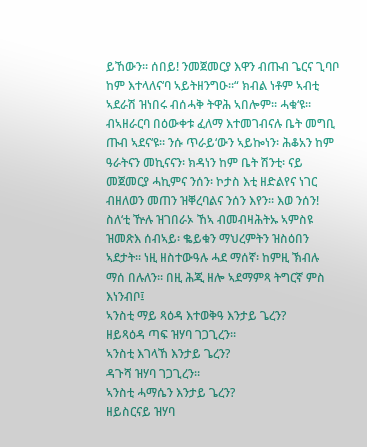ይኸውን። ሰበይ! ንመጀመርያ እዋን ብጡብ ጌርና ጊባቦ ከም እተላለና‘ባ ኣይትዘንግዑ።“ ክብል ነቶም ኣብቲ ኣደራሽ ዝነበሩ ብሰሓቅ ትዋሕ ኣበሎም። ሓቁ‘ዩ። ብኣዘራርባ በዕውቀቱ ፈለማ እተመገብናሉ ቤት መግቢ ጡብ ኣደና‘ዩ። ንሱ ጥራይ‘ውን ኣይኰነን፡ ሕቆአን ከም ዓራትናን መኪናናን፡ ክዳነን ከም ቤት ሽንቲ፡ ናይ መጀመርያ ሓኪምና ንሰን፡ ኮታስ እቲ ዘድልየና ነገር ብዘለወን መጠን ዝቐረባልና ንሰን እየን። እወ ንሰን! ስለ‘ቲ ዅሉ ዝገበራኦ ኸኣ ብመብዛሕትኡ ኣምስዩ ዝመጽእ ሰብኣይ፡ ቈይቁን ማህረምትን ዝስዕበን ኣደታት። ነዚ ዘስተውዓሉ ሓደ ማሰኛ፡ ከምዚ ኽብሉ ማሰ በሉለን። በዚ ሕጂ ዘሎ ኣደማምጻ ትግርኛ ምስ እነንብቦ፤
ኣንስቲ ማይ ጻዕዳ እተወቅዓ እንታይ ጌረን?
ዘይጻዕዳ ጣፍ ዝሃባ ገጋጊረን።
ኣንስቲ እገላኸ እንታይ ጌረን?
ዳጉሻ ዝሃባ ገጋጊረን።
ኣንስቲ ሓማሴን እንታይ ጌረን?
ዘይስርናይ ዝሃባ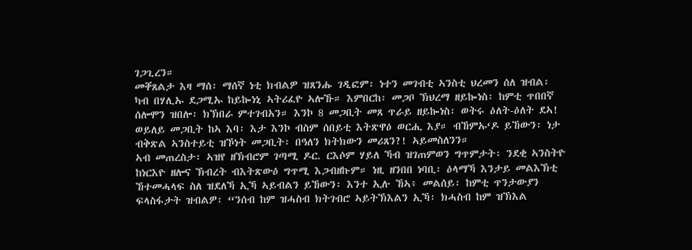ገጋጊረን።
መቐጸልታ እዛ ማሰ፡ ማሰኛ ነቲ ክብልዎ ዝጸንሑ ገዲፎም፡ ነተን መገብቲ ኣንስቲ ህረመን ሰለ ዝብል፡ ካብ በሃሊኡ ደጋሚኡ ከይኰነኒ ኣትሪፈዮ ኣሎኹ። እምበርከ፡ መጋቦ ኽህረማ ዘይኰነስ፡ ከምቲ ጥበበኛ ሰሎሞን ዝበሎ፡ ክኽበራ ምተገብአን። እንኮ 8 መጋቢት መጸ ጥራይ ዘይኰነስ፡ ወትሩ ዕለት-ዕለት ደኣ! ወይለይ መጋቢት ከኣ እባ፡ እታ እንኮ ብስም ሰበይቲ እትጽዋዕ ወርሒ እያ። ብኸምኡ‘ዶ ይኸውን፡ ነታ ብቅጽል ኣንስተይቲ ዝኾነት መጋቢት፡ በዓለን ክትክውን መሪጸን?! ኣይመስለንን።
ኣብ መጠረስታ፡ ኣዝየ ዘኽብሮም ገጣሚ ዶር. ርእሶም ሃይለ ኻብ ዝገጠምወን ግጥምታት፡ ንደቂ ኣንስትዮ ከነርእዮ ዘሎና ኽብረት ብእትጽውዕ ግጥሚ እጋብዘኩም። ነዚ ዘንበበ ነባቢ፡ ዕላማኻ እንታይ መልእኽቲ ኸተመሓላፍ ስለ ዝደለኻ ኢኻ ኣይብልን ይኸውን፡ እንተ ኢሉ ኸኣ፥ መልሰይ፡ ከምቲ ጥንታውያን ፍላስፋታት ዝብልዎ፡ “ንሰብ ከም ዝሓስብ ክትገብሮ ኣይትኽእልን ኢኻ፡ ክሓስብ ከም ዝኽእል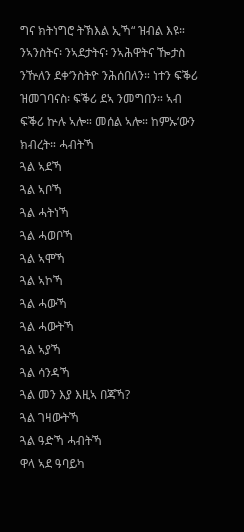ግና ክትነግሮ ትኽእል ኢኻ“ ዝብል እዩ። ንኣንስትና፡ ንኣደታትና፡ ንኣሕዋትና ዀታስ ንዅለን ደቀ‘ንስትዮ ንሕሰበለን። ነተን ፍቕሪ ዝመገባናስ፡ ፍቕሪ ደኣ ንመግበን። ኣብ ፍቕሪ ኵሉ ኣሎ። መሰል ኣሎ። ከምኡ‘ውን ክብረት። ሓብትኻ
ጓል ኣደኻ
ጓል ኣቦኻ
ጓል ሓትነኻ
ጓል ሓወቦኻ
ጓል ኣሞኻ
ጓል ኣኮኻ
ጓል ሓውኻ
ጓል ሓውትኻ
ጓል ኣያኻ
ጓል ሳንዳኻ
ጓል መን እያ እዚኣ በጃኻ?
ጓል ገዛውትኻ
ጓል ዓድኻ ሓብትኻ
ዋላ ኣደ ዓባይካ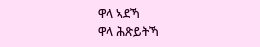ዋላ ኣደኻ
ዋላ ሕጽይትኻ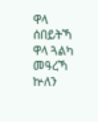ዋላ ሰበይትኻ
ዋላ ጓልካ መዓረኻ
ኵለን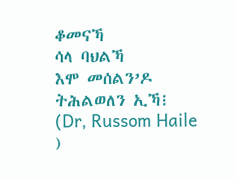ቆመናኻ
ሳላ ባህልኻ
እሞ መሰልን’ዶ ትሕልወለን ኢኻ፧
(Dr, Russom Haile )